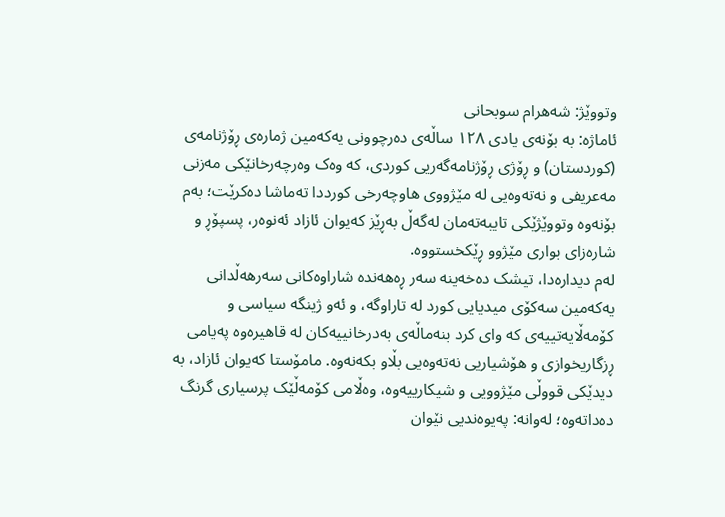وتووێژ: شەهرام سوبحانی
ئاماژە: بە بۆنەی یادی ١٢٨ ساڵەی دەرچوونی یەکەمین ژمارەی ڕۆژنامەی (کوردستان) و ڕۆژی ڕۆژنامەگەریی کوردی، کە وەک وەرچەرخانێکی مەزنی مەعریفی و نەتەوەیی لە مێژووی هاوچەرخی کورددا تەماشا دەکرێت؛ بەم بۆنەوە وتووێژێکی تایبەتەمان لەگەڵ بەڕێز کەیوان ئازاد ئەنوەر، پسپۆڕ و شارەزای بواری مێژوو ڕێکخستووە.
لەم دیدارەدا، تیشک دەخەینە سەر ڕەهەندە شاراوەکانی سەرهەڵدانی یەکەمین سەکۆی میدیایی کورد لە تاراوگە، و ئەو ژینگە سیاسی و کۆمەڵایەتییەی کە وای کرد بنەماڵەی بەدرخانییەکان لە قاهیرەوە پەیامی ڕزگاریخوازی و هۆشیاریی نەتەوەیی بڵاو بکەنەوە. مامۆستا کەیوان ئازاد، بە دیدێکی قووڵی مێژوویی و شیکارییەوە، وەڵامی کۆمەڵێک پرسیاری گرنگ دەداتەوە؛ لەوانە: پەیوەندیی نێوان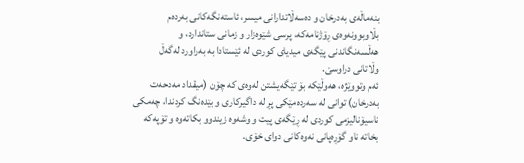بنەماڵەی بەدرخان و دەسەڵاتدارانی میسر، ئاستەنگەکانی بەردەم بڵاوبوونەوەی ڕۆژنامەکە، پرسی شێوەزار و زمانی ستاندارد، و هەڵسەنگاندنی پێگەی میدیای کوردی لە ئێستادا بە بەراورد لەگەڵ وڵاتانی دراوسێ.
ئەم وتووێژە، هەوڵێکە بۆ تێگەیشتن لەوەی کە چۆن (میقداد مەدحەت بەدرخان) توانی لە سەردەمێکی پڕ لە داگیرکاری و بێدەنگ کردندا، چەمکی ناسیۆنالیزمی کوردی لە ڕێگەی پیت و وشەوە زیندوو بکاتەوە و تۆپەکە بخاتە ناو گۆڕەپانی نەوەکانی دوای خۆی.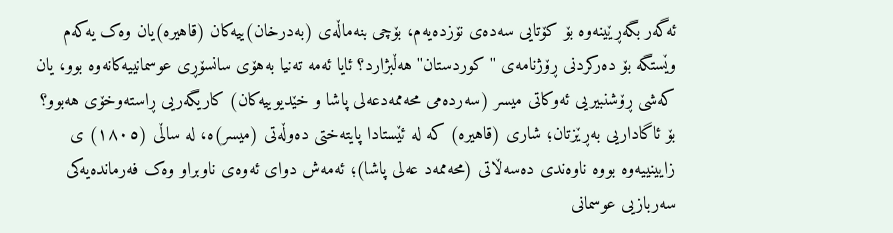ئەگەر بگەڕێینەوە بۆ کۆتایی سەدەی نۆزدەیەم، بۆچی بنەماڵەی (بەدرخان)ییەکان (قاهیرە)یان وەک یەکەم وێستگە بۆ دەرکردنی ڕۆژنامەی ''کوردستان'' هەڵبژارد؟ ئایا ئەمە تەنیا بەهۆی سانسۆڕی عوسمانییەکانەوە بوو، یان کەشی ڕۆشنبیریی ئەوکاتی میسر (سەردەمی محەممەدعەلی پاشا و خێدیوییەکان) کاریگەریی ڕاستەوخۆی هەبوو؟
بۆ ئاگاداریی بەڕێزتان؛ شاری (قاهیرە) کە لە ئێستادا پایتەختی دەوڵەتی (میسر)ە، لە ساڵی (١٨٠٥) ی زایینییەوە بووە ناوەندی دەسەڵاتی (محەممەد عەلی پاشا)؛ ئەمەش دوای ئەوەی ناوبراو وەک فەرماندەیەکی سەربازیی عوسمانی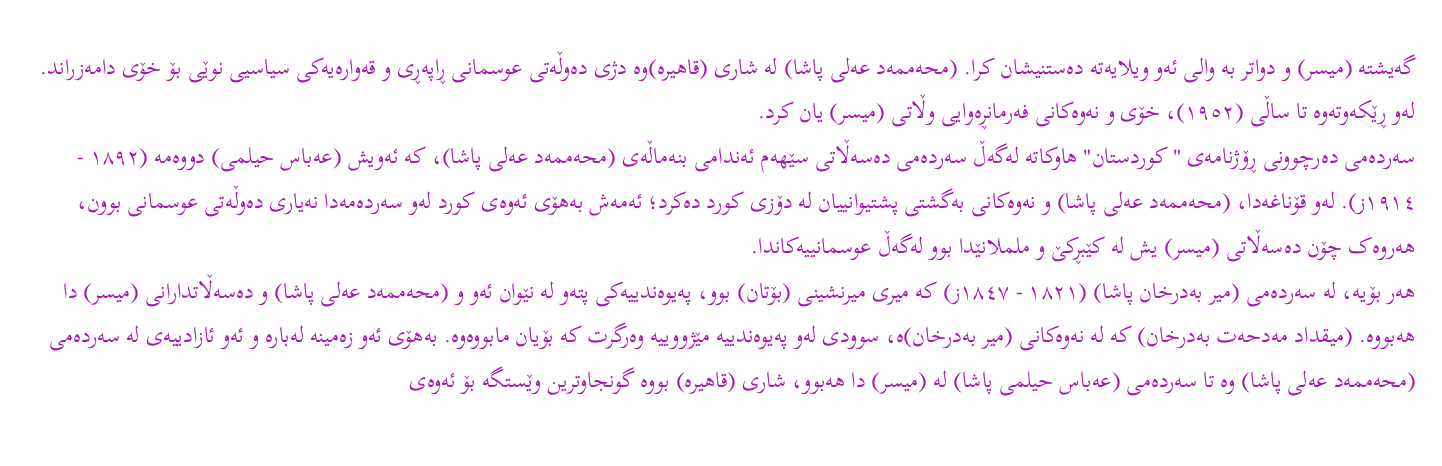گەیشتە (میسر) و دواتر بە والی ئەو ویلایەتە دەستنیشان کرا. (محەممەد عەلی پاشا) لە شاری (قاهیرە)وە دژی دەوڵەتی عوسمانی ڕاپەڕی و قەوارەیەکی سیاسیی نوێی بۆ خۆی دامەزراند. لەو ڕێکەوتەوە تا ساڵی (١٩٥٢)، خۆی و نەوەکانی فەرمانڕەوایی وڵاتی (میسر) یان کرد.
سەردەمی دەرچوونی ڕۆژنامەی "کوردستان" هاوکاتە لەگەڵ سەردەمی دەسەڵاتی سێهەم ئەندامی بنەماڵەی (محەممەد عەلی پاشا)، کە ئەویش (عەباس حیلمی) دووەمە (١٨٩٢ - ١٩١٤ز). لەو قۆناغەدا، (محەممەد عەلی پاشا) و نەوەکانی بەگشتی پشتیوانییان لە دۆزی کورد دەکرد؛ ئەمەش بەهۆی ئەوەی کورد لەو سەردەمەدا نەیاری دەوڵەتی عوسمانی بوون، هەروەک چۆن دەسەڵاتی (میسر) یش لە کێبڕکێ و ململانێدا بوو لەگەڵ عوسمانییەکاندا.
هەر بۆیە، لە سەردەمی (میر بەدرخان پاشا) (١٨٢١ - ١٨٤٧ز) کە میری میرنشینی (بۆتان) بوو، پەیوەندییەکی پتەو لە نێوان ئەو و (محەممەد عەلی پاشا) و دەسەڵاتدارانی (میسر) دا هەبووە. (میقداد مەدحەت بەدرخان) کە لە نەوەکانی (میر بەدرخان)ە، سوودی لەو پەیوەندییە مێژووییە وەرگرت کە بۆیان مابووەوە. بەهۆی ئەو زەمینە لەبارە و ئەو ئازادییەی لە سەردەمی (محەممەد عەلی پاشا) وە تا سەردەمی (عەباس حیلمی پاشا) لە (میسر) دا هەبوو، شاری (قاهیرە) بووە گونجاوترین وێستگە بۆ ئەوەی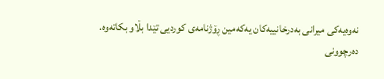نەوەیەکی میرانی بەدرخانییەکان یەکەمین ڕۆژنامەی کوردیی تێدا بڵاو بکاتەوە.
دەرچوونی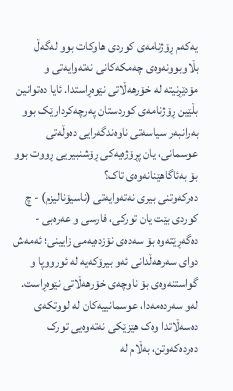یەکەم ڕۆژنامەی کوردی هاوکات بوو لەگەڵ بڵاوبوونەوەی چەمکەکانی نەتەوایەتی و مۆدێڕنیتە لە خۆرهەڵاتی نێوەڕاستدا. ئایا دەتوانین بڵێین ڕۆژنامەی کوردستان پەرچەکردارێک بوو بەرانبەر سیاسەتی ناوەندگەرایی دەوڵەتی عوسمانی، یان پڕۆژەیەکی ڕۆشنبیریی ڕووت بوو بۆ بەئاگاهێنانەوەی تاک؟
دەرکەوتنی بیری نەتەوایەتی (ناسیۆنالیزم) - چ کوردی بێت یان تورکی، فارسی و عەرەبی - دەگەڕێتەوە بۆ سەدەی نۆزدەیەمی زایینی؛ ئەمەش دوای سەرهەڵدانی ئەو بیرۆکەیە لە ئورووپا و گواستنەوەی بۆ ناوچەی خۆرهەڵاتی نێوەڕاست. لەو سەردەمەدا، عوسمانییەکان لە لووتکەی دەسەڵاتدا وەک هێزێکی نەتەوەیی تورک دەردەکەوتن، بەڵام لە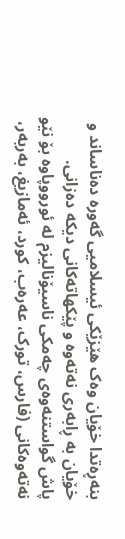بنەڕەتدا خۆیان وەک هێزێکی ئیسلامیی گەورە دەناساند و خۆیان بە ڕابەری نەتەوە و پێکهاتەکانی دیکە دەزانی.
پاش گواستنەوەی چەمکی ناسیۆنالیزم لە ئورووپاوە بۆ نێو نەتەوەکانی (فارس، تورک، عەرەب، کورد، ئەمازیغ، بەربەر،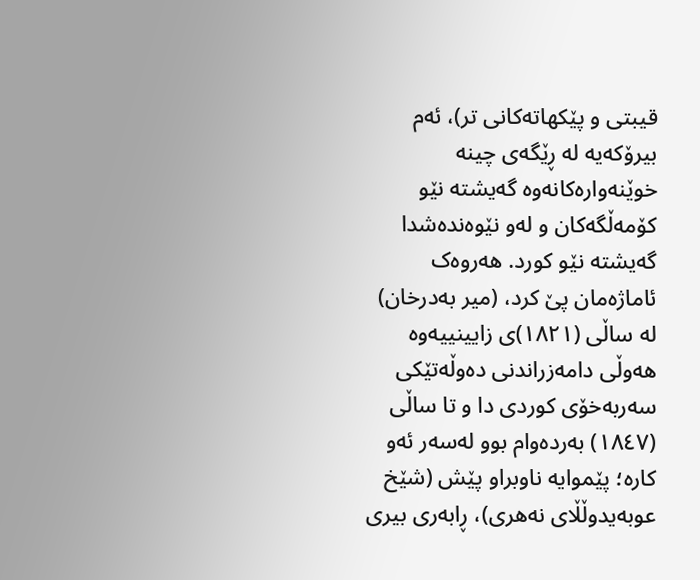قیبتی و پێکهاتەکانی تر)، ئەم بیرۆکەیە لە ڕێگەی چینە خوێنەوارەکانەوە گەیشتە نێو کۆمەڵگەکان و لەو نێوەندەشدا گەیشتە نێو کورد. هەروەک ئاماژەمان پێ کرد، (میر بەدرخان) لە ساڵی (١٨٢١)ی زایینییەوە هەوڵی دامەزراندنی دەوڵەتێکی سەربەخۆی کوردی دا و تا ساڵی (١٨٤٧) بەردەوام بوو لەسەر ئەو کارە؛ پێموایە ناوبراو پێش (شێخ عوبەیدوڵڵای نەهری)، ڕابەری بیری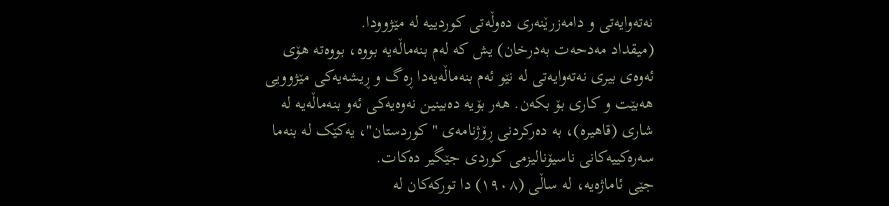نەتەوایەتی و دامەزرێنەری دەوڵەتی کوردییە لە مێژوودا.
(میقداد مەدحەت بەدرخان) یش کە لەم بنەماڵەیە بووە، بووەتە هۆی ئەوەی بیری نەتەوایەتی لە نێو ئەم بنەماڵەیەدا ڕەگ و ڕیشەیەکی مێژوویی هەبێت و کاری بۆ بکەن. هەر بۆیە دەبینین نەوەیەکی ئەو بنەماڵەیە لە شاری (قاهیرە)، بە دەرکردنی ڕۆژنامەی "کوردستان"، یەکێک لە بنەما سەرەکییەکانی ناسیۆنالیزمی کوردی جێگیر دەکات.
جێی ئاماژەیە، لە ساڵی (١٩٠٨) دا تورکەکان لە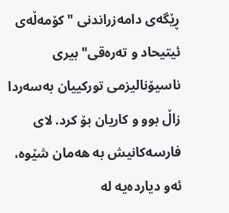ڕێگەی دامەزراندنی "کۆمەڵەی ئیتیحاد و تەرەقی" بیری ناسیۆنالیزمی تورکییان بەسەردا زاڵ بوو و کاریان بۆ کرد. لای فارسەکانیش بە هەمان شێوە، ئەو دیاردەیە لە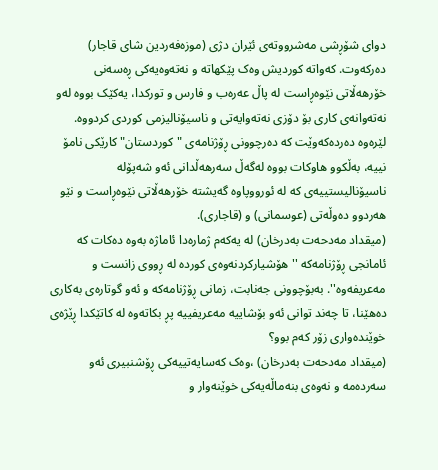دوای شۆڕشی مەشرووتەی ئێران دژی (موزەفەردین شای قاجار) دەرکەوت. کەواتە کوردیش وەک پێکهاتە و نەتەوەیەکی ڕەسەنی خۆرهەڵاتی نێوەڕاست لە پاڵ عەرەب و فارس و تورکدا، یەکێک بووە لەو نەتەوانەی کاری بۆ دۆزی نەتەوایەتی و ناسیۆنالیزمی کوردی کردووە. لێرەوە دەردەکەوێت کە دەرچوونی ڕۆژنامەی "کوردستان" کارێکی نامۆ نییە، بەڵکوو هاوکات بووە لەگەڵ سەرهەڵدانی ئەو شەپۆلە ناسیۆنالیستییەی کە لە ئورووپاوە گەیشتە خۆرهەڵاتی نێوەڕاست و نێو هەردوو دەوڵەتی (عوسمانی) و (قاجاری).
(میقداد مەدحەت بەدرخان) لە یەکەم ژمارەدا ئاماژە بەوە دەکات کە ئامانجی ڕۆژنامەکە ''هۆشیارکردنەوەی کوردە لە ڕووی زانست و مەعریفەوە''. بەبۆچوونی جەنابت، زمانی ڕۆژنامەکە و ئەو گوتارەی بەکاری دەهێنا، تا چەند توانی ئەو بۆشاییە مەعریفییە پڕ بکاتەوە لە کاتێکدا ڕێژەی خوێندەواری زۆر کەم بوو؟
(میقداد مەدحەت بەدرخان) ،وەک کەسایەتییەکی ڕۆشنبیری ئەو سەردەمە و نەوەی بنەماڵەیەکی خوێنەوار و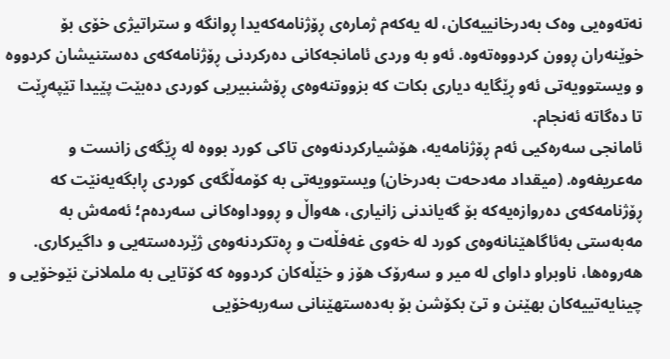نەتەوەیی وەک بەدرخانییەکان، لە یەکەم ژمارەی ڕۆژنامەکەیدا ڕوانگە و ستراتیژی خۆی بۆ خوێنەران ڕوون کردووەتەوە. ئەو بە وردی ئامانجەکانی دەرکردنی ڕۆژنامەکەی دەستنیشان کردووە و ویستوویەتی ئەو ڕێگایە دیاری بکات کە بزووتنەوەی ڕۆشنبیریی کوردی دەبێت پێیدا تێپەڕێت تا دەگاتە ئەنجام.
ئامانجی سەرەکیی ئەم ڕۆژنامەیە، هۆشیارکردنەوەی تاکی کورد بووە لە ڕێگەی زانست و مەعریفەوە. (میقداد مەدحەت بەدرخان) ویستوویەتی بە کۆمەڵگەی کوردی ڕابگەیەنێت کە ڕۆژنامەکەی دەروازەیەکە بۆ گەیاندنی زانیاری، هەواڵ و ڕووداوەکانی سەردەم؛ ئەمەش بە مەبەستی بەئاگاهێنانەوەی کورد لە خەوی غەفڵەت و ڕەتکردنەوەی ژێردەستەیی و داگیرکاری.
هەروەها، ناوبراو داوای لە میر و سەرۆک هۆز و خێڵەکان کردووە کە کۆتایی بە ململانێ نێوخۆیی و چینایەتییەکان بهێنن و تێ بکۆشن بۆ بەدەستهێنانی سەربەخۆیی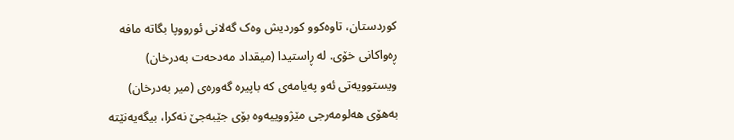کوردستان، تاوەکوو کوردیش وەک گەلانی ئورووپا بگاتە مافە ڕەواکانی خۆی. لە ڕاستیدا (میقداد مەدحەت بەدرخان) ویستوویەتی ئەو پەیامەی کە باپیرە گەورەی (میر بەدرخان) بەهۆی هەلومەرجی مێژووییەوە بۆی جێبەجێ نەکرا، بیگەیەنێتە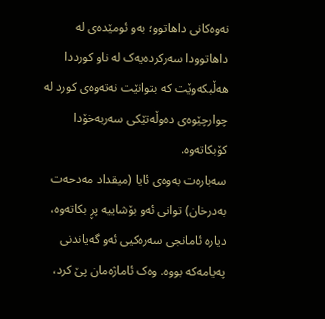نەوەکانی داهاتوو؛ بەو ئومێدەی لە داهاتوودا سەرکردەیەک لە ناو کورددا هەڵبکەوێت کە بتوانێت نەتەوەی کورد لە چوارچێوەی دەوڵەتێکی سەربەخۆدا کۆبکاتەوە.
سەبارەت بەوەی ئایا (میقداد مەدحەت بەدرخان) توانی ئەو بۆشاییە پڕ بکاتەوە، دیارە ئامانجی سەرەکیی ئەو گەیاندنی پەیامەکە بووە. وەک ئاماژەمان پێ کرد،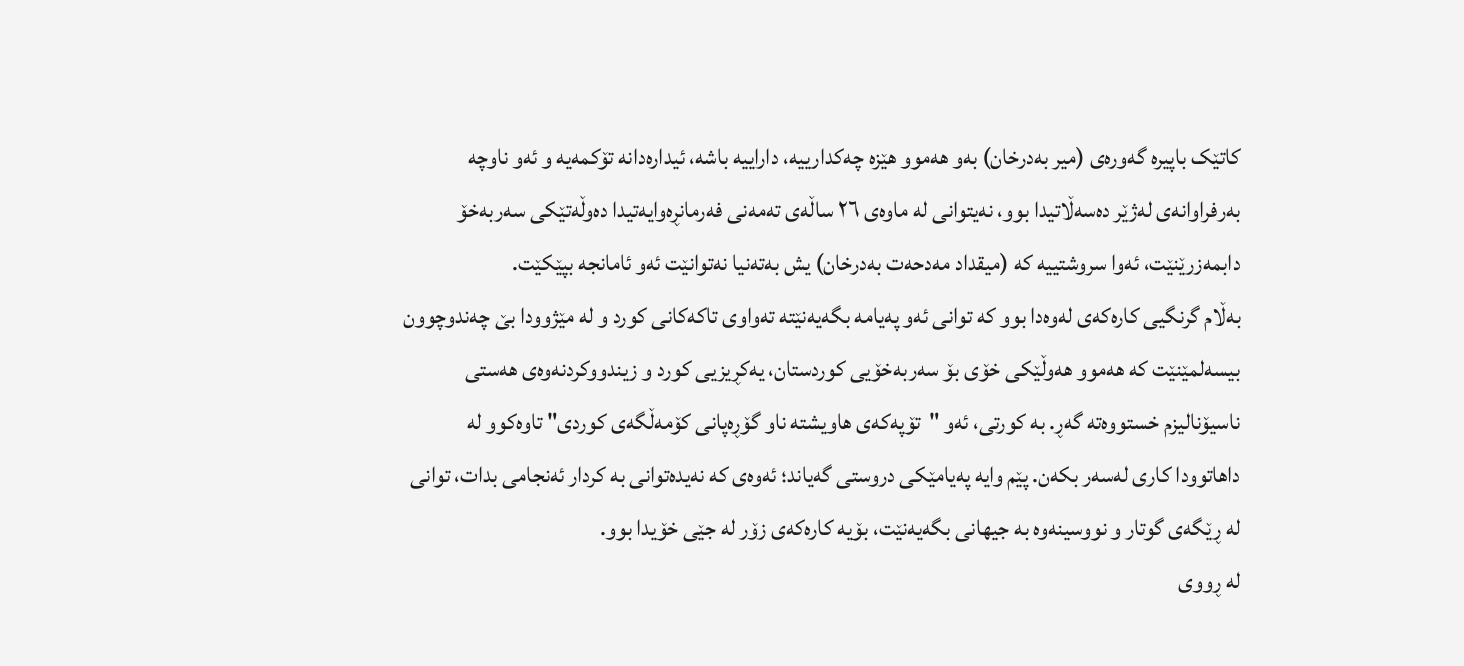کاتێک باپیرە گەورەی (میر بەدرخان) بەو هەموو هێزە چەکدارییە، داراییە باشە، ئیدارەدانە تۆکمەیە و ئەو ناوچە بەرفراوانەی لەژێر دەسەڵاتیدا بوو، نەیتوانی لە ماوەی ٢٦ ساڵەی تەمەنی فەرمانڕەوایەتیدا دەوڵەتێکی سەربەخۆ دابمەزرێنێت، ئەوا سروشتییە کە (میقداد مەدحەت بەدرخان) یش بەتەنیا نەتوانێت ئەو ئامانجە بپێکێت.
بەڵام گرنگیی کارەکەی لەوەدا بوو کە توانی ئەو پەیامە بگەیەنێتە تەواوی تاکەکانی کورد و لە مێژوودا بێ چەندوچوون بیسەلمێنێت کە هەموو هەوڵێکی خۆی بۆ سەربەخۆیی کوردستان، یەکڕیزیی کورد و زیندووکردنەوەی هەستی ناسیۆنالیزم خستووەتە گەڕ. بە کورتی، ئەو "تۆپەکەی هاویشتە ناو گۆڕەپانی کۆمەڵگەی کوردی" تاوەکوو لە داهاتوودا کاری لەسەر بکەن. پێم وایە پەیامێکی دروستی گەیاند؛ ئەوەی کە نەیدەتوانی بە کردار ئەنجامی بدات، توانی لە ڕێگەی گوتار و نووسینەوە بە جیهانی بگەیەنێت، بۆیە کارەکەی زۆر لە جێی خۆیدا بوو.
لە ڕووی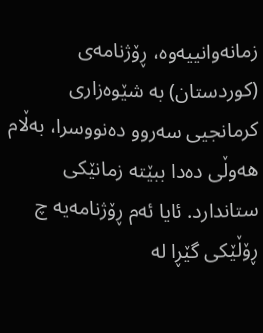زمانەوانییەوە، ڕۆژنامەی (کوردستان) بە شێوەزاری کرمانجیی سەروو دەنووسرا، بەڵام هەوڵی دەدا ببێتە زمانێکی ستاندارد. ئایا ئەم ڕۆژنامەیە چ ڕۆڵێکی گێڕا لە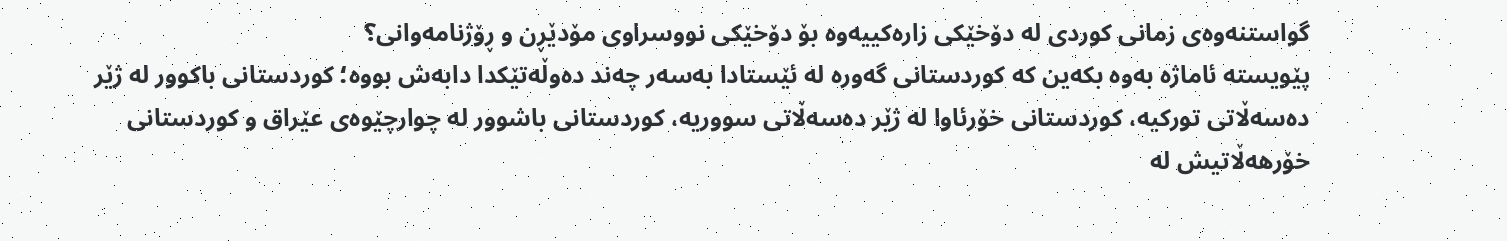گواستنەوەی زمانی کوردی لە دۆخێکی زارەکییەوە بۆ دۆخێکی نووسراوی مۆدێڕن و ڕۆژنامەوانی؟
پێویستە ئاماژە بەوە بکەین کە کوردستانی گەورە لە ئێستادا بەسەر چەند دەوڵەتێکدا دابەش بووە؛ کوردستانی باکوور لە ژێر دەسەڵاتی تورکیە، کوردستانی خۆرئاوا لە ژێر دەسەڵاتی سووریە، کوردستانی باشوور لە چوارچێوەی عێراق و کوردستانی خۆرهەڵاتیش لە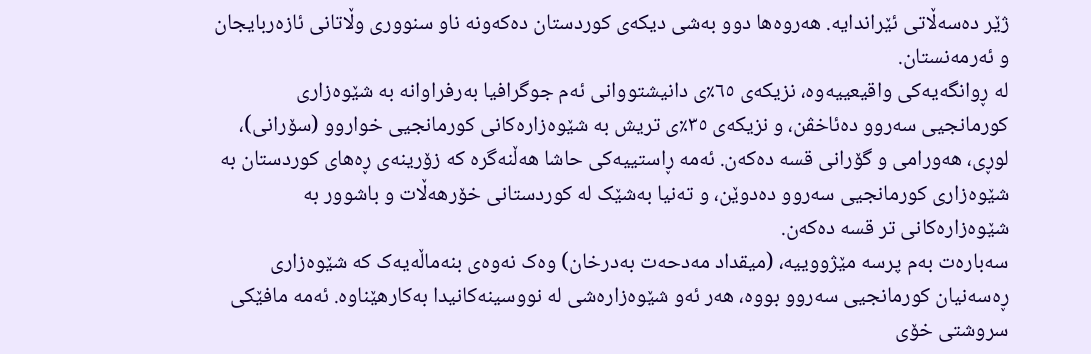ژێر دەسەڵاتی ئێراندایە. هەروەها دوو بەشی دیکەی کوردستان دەکەونە ناو سنووری وڵاتانی ئازەربایجان و ئەرمەنستان.
لە ڕوانگەیەکی واقیعییەوە، نزیکەی ٦٥٪ی دانیشتووانی ئەم جوگرافیا بەرفراوانە بە شێوەزاری کورمانجیی سەروو دەئاخڤن، و نزیکەی ٣٥٪ی تریش بە شێوەزارەکانی کورمانجیی خواروو (سۆرانی)، لوڕی، هەورامی و گۆرانی قسە دەکەن. ئەمە ڕاستییەکی حاشا هەڵنەگرە کە زۆرینەی ڕەهای کوردستان بە شێوەزاری کورمانجیی سەروو دەدوێن، و تەنیا بەشێک لە کوردستانی خۆرهەڵات و باشوور بە شێوەزارەکانی تر قسە دەکەن.
سەبارەت بەم پرسە مێژووییە، (میقداد مەدحەت بەدرخان) وەک نەوەی بنەماڵەیەک کە شێوەزاری ڕەسەنیان کورمانجیی سەروو بووە، هەر ئەو شێوەزارەشی لە نووسینەکانیدا بەکارهێناوە. ئەمە مافێکی سروشتی خۆی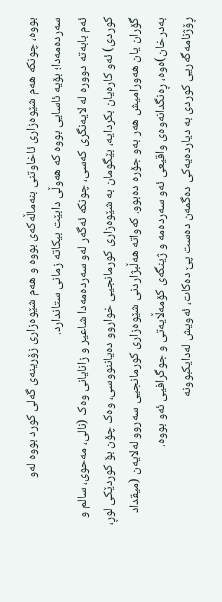بووە، چونکە هەم شێوەزاری ئاخاوتنی بنەماڵەکەی بووە و هەم شێوەزاری زۆرینەی گەلی کورد بووە لەو سەردەمەدا؛ بۆیە ئاسایی بووە کە هەوڵی دابێت بیکاتە زمانی ستاندارد.
ئەم بابەتە دوورە لە لایەنگری کەسی، چونکە ئەگەر لەو سەردەمەدا شاعیر و زانایانی وەک (نالی، مەحوی، سالم و کوردی) ئەو کارەیان بکردایە، بێگومان بە شێوەزاری کورمانجیی خواروو دەیاننووسی، وەک چۆن بۆ کوردێکی لوڕ، گۆران یان هەورامیش هەر بەو جۆرە دەبوو. کەواتە هەڵبژاردنی شێوەزاری کورمانجیی سەروو لەلایەن (میقداد بەدرخان)ەوە، ڕەنگدانەوەی واقیعی ئەو سەردەمە و ژینگەی کۆمەڵایەتی و جوگرافیی ئەو بووە.
ڕۆژنامەگەریی کوردی بە دیاردەیەکی دەگمەن دەست پێ دەکات، ئەویش لەدایکبوونە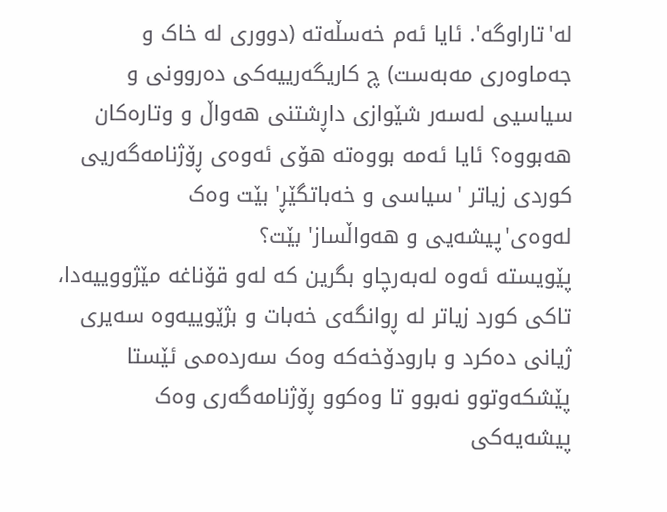لە'تاراوگە'. ئایا ئەم خەسڵەتە (دووری لە خاک و جەماوەری مەبەست) چ کاریگەرییەکی دەروونی و سیاسیی لەسەر شێوازی داڕشتنی هەواڵ و وتارەکان هەبووە؟ ئایا ئەمە بووەتە هۆی ئەوەی ڕۆژنامەگەریی کوردی زیاتر 'سیاسی و خەباتگێڕ' بێت وەک لەوەی'پیشەیی و هەواڵساز' بێت؟
پێویستە ئەوە لەبەرچاو بگرین کە لەو قۆناغە مێژووییەدا، تاکی کورد زیاتر لە ڕوانگەی خەبات و بژێوییەوە سەیری ژیانی دەکرد و بارودۆخەکە وەک سەردەمی ئێستا پێشکەوتوو نەبوو تا وەکوو ڕۆژنامەگەری وەک پیشەیەکی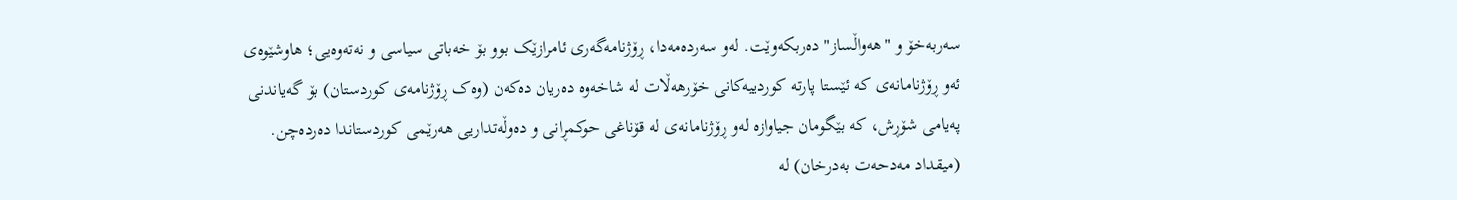سەربەخۆ و "هەواڵساز" دەربکەوێت. لەو سەردەمەدا، ڕۆژنامەگەری ئامرازێک بوو بۆ خەباتی سیاسی و نەتەوەیی؛ هاوشێوەی ئەو ڕۆژنامانەی کە ئێستا پارتە کوردییەکانی خۆرهەڵات لە شاخەوە دەریان دەکەن (وەک ڕۆژنامەی کوردستان) بۆ گەیاندنی پەیامی شۆڕش، کە بێگومان جیاوازە لەو ڕۆژنامانەی لە قۆناغی حوکمڕانی و دەوڵەتداریی هەرێمی کوردستاندا دەردەچن.
(میقداد مەدحەت بەدرخان) لە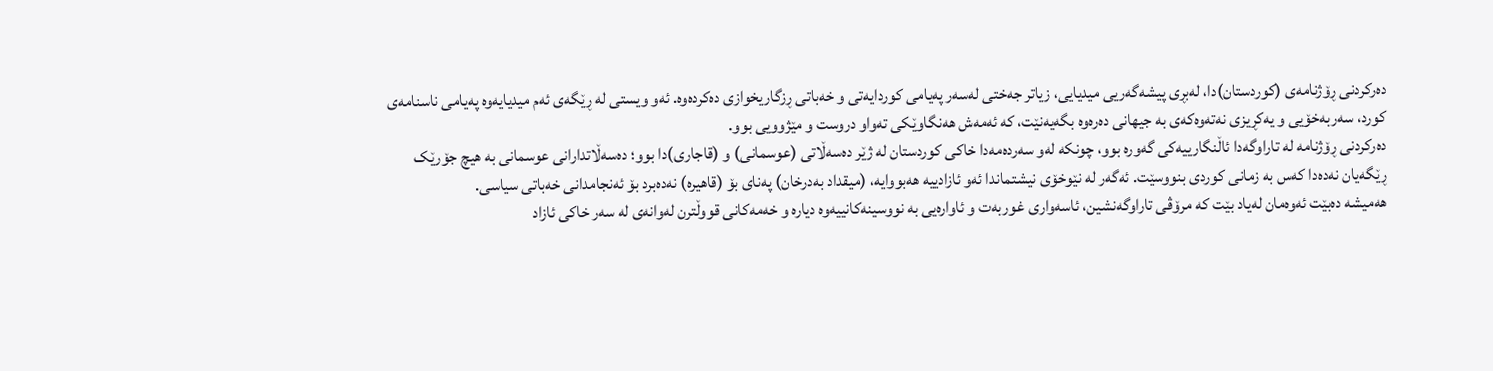دەرکردنی ڕۆژنامەی (کوردستان)دا، لەبڕی پیشەگەریی میدیایی، زیاتر جەختی لەسەر پەیامی کوردایەتی و خەباتی ڕزگاریخوازی دەکردەوە. ئەو ویستی لە ڕێگەی ئەم میدیایەوە پەیامی ناسنامەی کورد، سەربەخۆیی و یەکڕیزی نەتەوەکەی بە جیهانی دەرەوە بگەیەنێت، کە ئەمەش هەنگاوێکی تەواو دروست و مێژوویی بوو.
دەرکردنی ڕۆژنامە لە تاراوگەدا ئاڵنگارییەکی گەورە بوو، چونکە لەو سەردەمەدا خاکی کوردستان لە ژێر دەسەڵاتی (عوسمانی) و (قاجاری)دا بوو؛ دەسەڵاتدارانی عوسمانی بە هیچ جۆرێک ڕێگەیان نەدەدا کەس بە زمانی کوردی بنووسێت. ئەگەر لە نێوخۆی نیشتماندا ئەو ئازادییە هەبووایە، (میقداد بەدرخان) پەنای بۆ (قاهیرە) نەدەبرد بۆ ئەنجامدانی خەباتی سیاسی.
هەمیشە دەبێت ئەوەمان لەیاد بێت کە مرۆڤی تاراوگەنشین، ئاسەواری غوربەت و ئاوارەیی بە نووسینەکانییەوە دیارە و خەمەکانی قووڵترن لەوانەی لە سەر خاکی ئازاد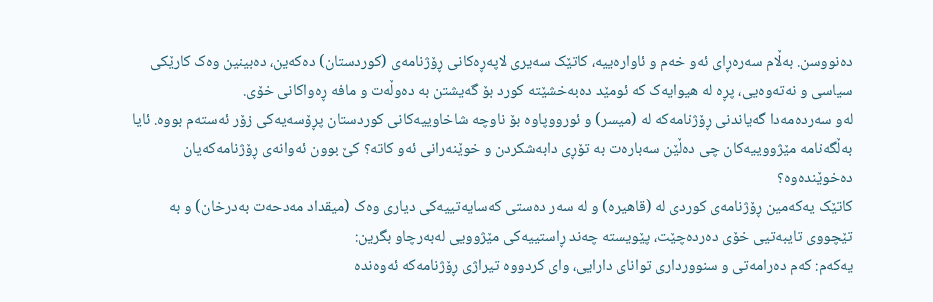دەنووسن. بەڵام سەرەڕای ئەو خەم و ئاوارەییە، کاتێک سەیری لاپەڕەکانی ڕۆژنامەی (کوردستان) دەکەین، دەبینین وەک کارێکی سیاسی و نەتەوەیی، پڕە لە هیوایەک کە ئومێد دەبەخشێتە کورد بۆ گەیشتن بە دەوڵەت و مافە ڕەواکانی خۆی.
لەو سەردەمەدا گەیاندنی ڕۆژنامەکە لە (میسر) و ئورووپاوە بۆ ناوچە شاخاوییەکانی کوردستان پڕۆسەیەکی زۆر ئەستەم بووە. ئایا بەڵگەنامە مێژووییەکان چی دەڵێن سەبارەت بە تۆڕی دابەشکردن و خوێنەرانی ئەو کاتە؟ کێ بوون ئەوانەی ڕۆژنامەکەیان دەخوێندەوە؟
کاتێک یەکەمین ڕۆژنامەی کوردی لە (قاهیرە) و لە سەر دەستی کەسایەتییەکی دیاری وەک (میقداد مەدحەت بەدرخان) و بە تێچووی تایبەتیی خۆی دەردەچێت، پێویستە چەند ڕاستییەکی مێژوویی لەبەرچاو بگرین:
یەکەم: کەم دەرامەتی و سنوورداری توانای دارایی، وای کردووە تیراژی ڕۆژنامەکە ئەوەندە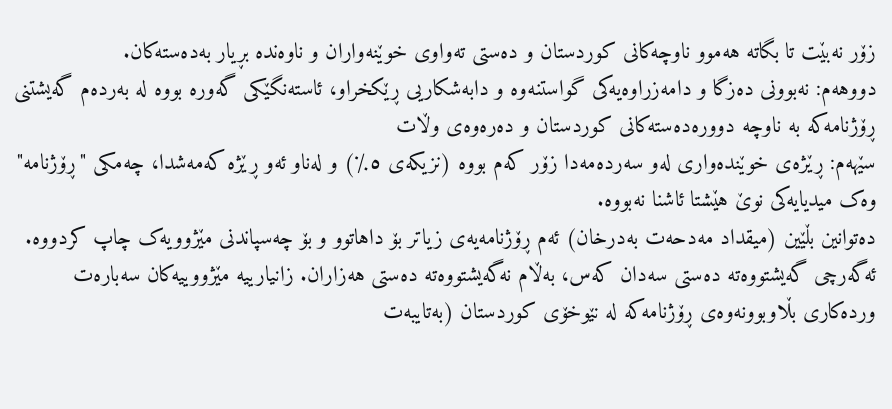زۆر نەبێت تا بگاتە هەموو ناوچەکانی کوردستان و دەستی تەواوی خوێنەواران و ناوەندە بڕیار بەدەستەکان.
دووهەم: نەبوونی دەزگا و دامەزراوەیەکی گواستنەوە و دابەشکاریی ڕێکخراو، ئاستەنگێکی گەورە بووە لە بەردەم گەیشتنی ڕۆژنامەکە بە ناوچە دوورەدەستەکانی کوردستان و دەرەوەی وڵات
سێهەم: ڕێژەی خوێندەواری لەو سەردەمەدا زۆر کەم بووە (نزیکەی ٥٪) و لەناو ئەو ڕێژە کەمەشدا، چەمکی "ڕۆژنامە" وەک میدیایەکی نوێ هێشتا ئاشنا نەبووە.
دەتوانین بڵێین (میقداد مەدحەت بەدرخان) ئەم ڕۆژنامەیەی زیاتر بۆ داهاتوو و بۆ چەسپاندنی مێژوویەک چاپ کردووە. ئەگەرچی گەیشتووەتە دەستی سەدان کەس، بەڵام نەگەیشتووەتە دەستی هەزاران. زانیارییە مێژووییەکان سەبارەت وردەکاری بڵاوبوونەوەی ڕۆژنامەکە لە نێوخۆی کوردستان (بەتایبەت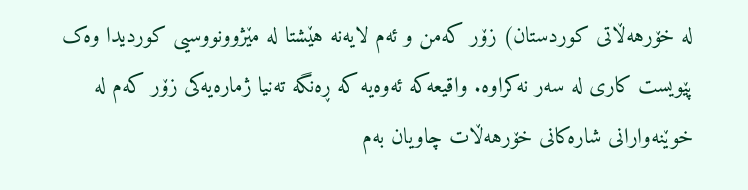لە خۆرهەڵاتی کوردستان) زۆر کەمن و ئەم لایەنە هێشتا لە مێژوونووسیی کوردیدا وەک پێویست کاری لە سەر نەکراوە. واقیعەکە ئەوەیە کە ڕەنگە تەنیا ژمارەیەکی زۆر کەم لە خوێنەوارانی شارەکانی خۆرهەڵات چاویان بەم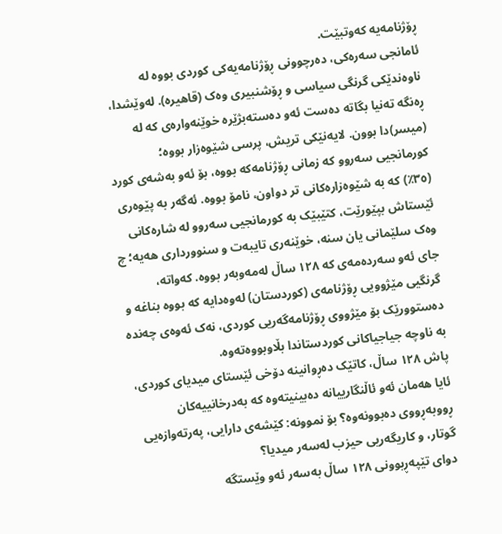ڕۆژنامەیە کەوتبێت.
ئامانجی سەرەکی، دەرچوونی ڕۆژنامەیەکی کوردی بووە لە ناوەندێکی گرنگی سیاسی و ڕۆشنبیری وەک (قاهیرە). لەوێشدا، ڕەنگە تەنیا بگاتە دەست ئەو دەستەبژێرە خوێنەوارەی کە لە (میسر)دا بوون. لایەنێکی تریش، پرسی شێوەزار بووە؛ کورمانجیی سەروو کە زمانی ڕۆژنامەکە بووە، بۆ ئەو بەشەی کورد (٣٥٪) کە بە شێوەزارەکانی تر دواون، نامۆ بووە. ئەگەر بە پێوەری ئێستاش بپێورێت، کتێبێک بە کورمانجیی سەروو لە شارەکانی وەک سلێمانی یان سنە، خوێنەری تایبەت و سنوورداری هەیە؛ چ جای ئەو سەردەمەی کە ١٢٨ ساڵ لەمەوبەر بووە. کەواتە، گرنگیی مێژوویی ڕۆژنامەی (کوردستان) لەوەدایە کە بووە بناغە و دەستوورێک بۆ مێژووی ڕۆژنامەگەریی کوردی، نەک ئەوەی چەندە بە ناوچە جیاجیاکانی کوردستاندا بڵاوبووەتەوە.
پاش ١٢٨ ساڵ، کاتێک دەڕوانینە دۆخی ئێستای میدیای کوردی، ئایا هەمان ئەو ئاڵنگارییانە دەبینیتەوە کە بەدرخانییەکان ڕووبەڕووی دەبوونەوە؟ بۆ نموونە: کێشەی دارایی، پەرتەوازەیی گوتار، و کاریگەریی حیزب لەسەر میدیا؟
دوای تێپەڕبوونی ١٢٨ ساڵ بەسەر ئەو وێستگە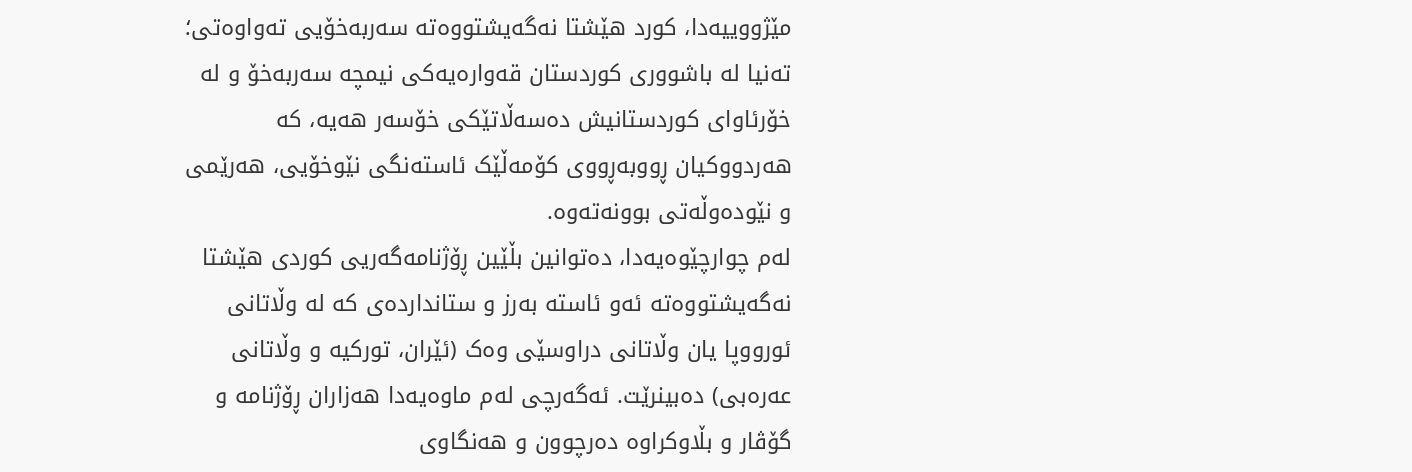مێژووییەدا، کورد هێشتا نەگەیشتووەتە سەربەخۆیی تەواوەتی؛ تەنیا لە باشووری کوردستان قەوارەیەکی نیمچە سەربەخۆ و لە خۆرئاوای کوردستانیش دەسەڵاتێکی خۆسەر هەیە، کە هەردووکیان ڕووبەڕووی کۆمەڵێک ئاستەنگی نێوخۆیی، هەرێمی و نێودەوڵەتی بوونەتەوە.
لەم چوارچێوەیەدا، دەتوانین بڵێین ڕۆژنامەگەریی کوردی هێشتا نەگەیشتووەتە ئەو ئاستە بەرز و ستانداردەی کە لە وڵاتانی ئورووپا یان وڵاتانی دراوسێی وەک (ئێران، تورکیە و وڵاتانی عەرەبی) دەبینرێت. ئەگەرچی لەم ماوەیەدا هەزاران ڕۆژنامە و گۆڤار و بڵاوکراوە دەرچوون و هەنگاوی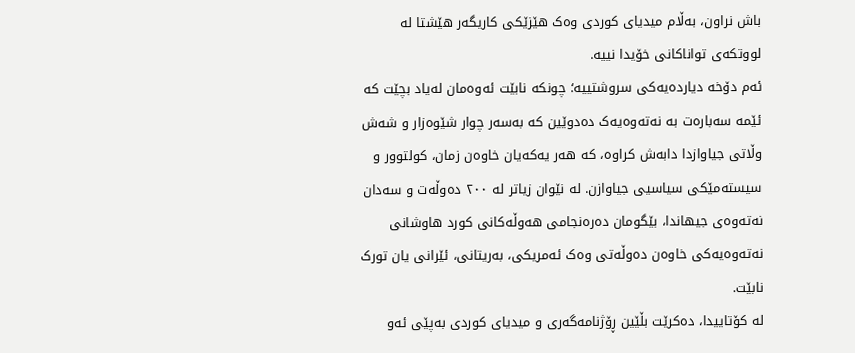باش نراون، بەڵام میدیای کوردی وەک هێزێکی کاریگەر هێشتا لە لووتکەی تواناکانی خۆیدا نییە.
ئەم دۆخە دیاردەیەکی سروشتییە؛ چونکە نابێت ئەوەمان لەیاد بچێت کە ئێمە سەبارەت بە نەتەوەیەک دەدوێین کە بەسەر چوار شێوەزار و شەش وڵاتی جیاوازدا دابەش کراوە، کە هەر یەکەیان خاوەن زمان، کولتوور و سیستەمێکی سیاسیی جیاوازن. لە نێوان زیاتر لە ٢٠٠ دەوڵەت و سەدان نەتەوەی جیهاندا، بێگومان دەرەنجامی هەوڵەکانی کورد هاوشانی نەتەوەیەکی خاوەن دەوڵەتی وەک ئەمریکی، بەریتانی، ئێرانی یان تورک نابێت.
لە کۆتاییدا، دەکرێت بڵێین ڕۆژنامەگەری و میدیای کوردی بەپێی ئەو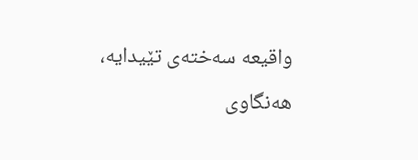واقیعە سەختەی تێیدایە، هەنگاوی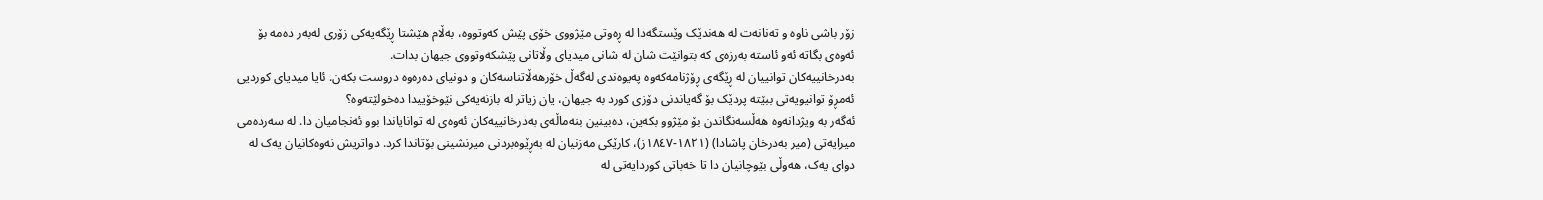زۆر باشی ناوە و تەنانەت لە هەندێک وێستگەدا لە ڕەوتی مێژووی خۆی پێش کەوتووە، بەڵام هێشتا ڕێگەیەکی زۆری لەبەر دەمە بۆ ئەوەی بگاتە ئەو ئاستە بەرزەی کە بتوانێت شان لە شانی میدیای وڵاتانی پێشکەوتووی جیهان بدات.
بەدرخانییەکان توانییان لە ڕێگەی ڕۆژنامەکەوە پەیوەندی لەگەڵ خۆرهەڵاتناسەکان و دونیای دەرەوە دروست بکەن. ئایا میدیای کوردیی ئەمڕۆ توانیویەتی ببێتە پردێک بۆ گەیاندنی دۆزی کورد بە جیهان، یان زیاتر لە بازنەیەکی نێوخۆییدا دەخولێتەوە؟
ئەگەر بە ویژدانەوە هەڵسەنگاندن بۆ مێژوو بکەین، دەبینین بنەماڵەی بەدرخانییەکان ئەوەی لە توانایاندا بوو ئەنجامیان دا. لە سەردەمی میرایەتی (میر بەدرخان پاشادا) (١٨٢١-١٨٤٧ز)، کارێکی مەزنیان لە بەڕێوەبردنی میرنشینی بۆتاندا کرد. دواتریش نەوەکانیان یەک لە دوای یەک، هەوڵی بێوچانیان دا تا خەباتی کوردایەتی لە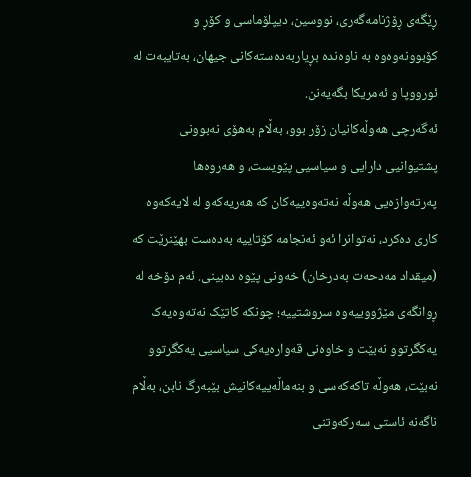ڕێگەی ڕۆژنامەگەری، نووسین، دیپلۆماسی و کۆڕ و کۆبوونەوەوە بە ناوەندە بڕیاربەدەستەکانی جیهان، بەتایبەت لە ئورووپا و ئەمریکا بگەیەنن.
ئەگەرچی هەوڵەکانیان زۆر بوو، بەڵام بەهۆی نەبوونی پشتیوانیی دارایی و سیاسیی پێویست، و هەروەها پەرتەوازەیی هەوڵە نەتەوەییەکان کە هەریەکەو لە لایەکەوە کاری دەکرد، نەتوانرا ئەو ئەنجامە کۆتاییە بەدەست بهێنرێت کە (میقداد مەدحەت بەدرخان) خەونی پێوە دەبینی. ئەم دۆخە لە ڕوانگەی مێژووییەوە سروشتییە؛ چونکە کاتێک نەتەوەیەک یەکگرتوو نەبێت و خاوەنی قەوارەیەکی سیاسیی یەکگرتوو نەبێت، هەوڵە تاکەکەسی و بنەماڵەییەکانیش بێبەرگ نابن، بەڵام ناگەنە ئاستی سەرکەوتنی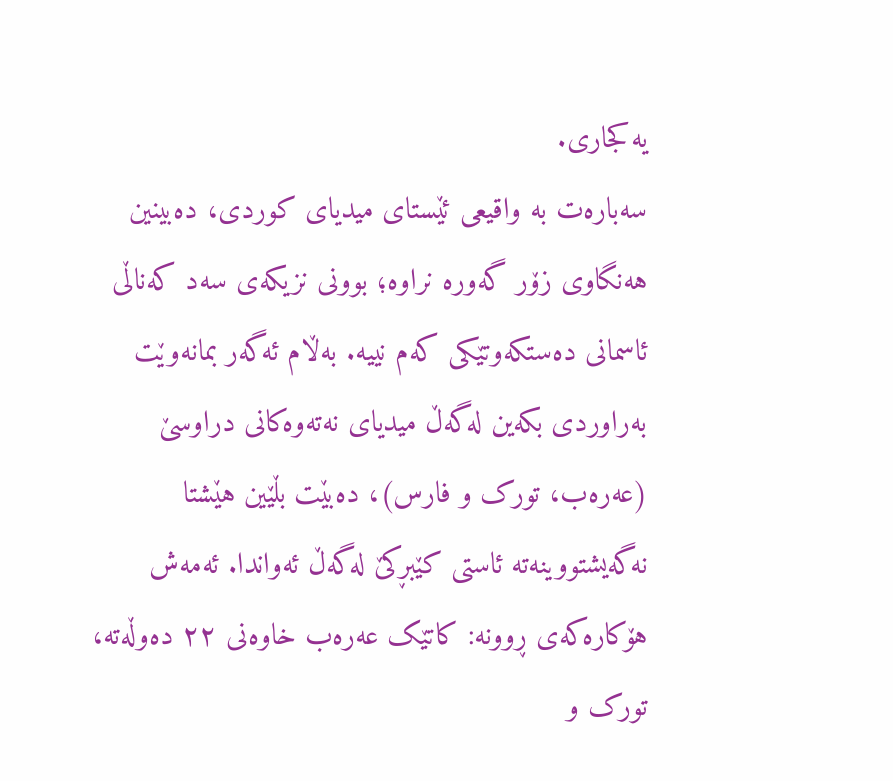یەکجاری.
سەبارەت بە واقیعی ئێستای میدیای کوردی، دەبینین هەنگاوی زۆر گەورە نراوە؛ بوونی نزیکەی سەد کەناڵی ئاسمانی دەستکەوتێکی کەم نییە. بەڵام ئەگەر بمانەوێت بەراوردی بکەین لەگەڵ میدیای نەتەوەکانی دراوسێ (عەرەب، تورک و فارس)، دەبێت بڵێین هێشتا نەگەیشتووینەتە ئاستی کێبڕکێ لەگەڵ ئەواندا. ئەمەش هۆکارەکەی ڕوونە: کاتێک عەرەب خاوەنی ٢٢ دەوڵەتە، تورک و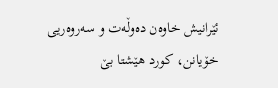ئێرانیش خاوەن دەوڵەت و سەروەریی خۆیانن، کورد هێشتا بێ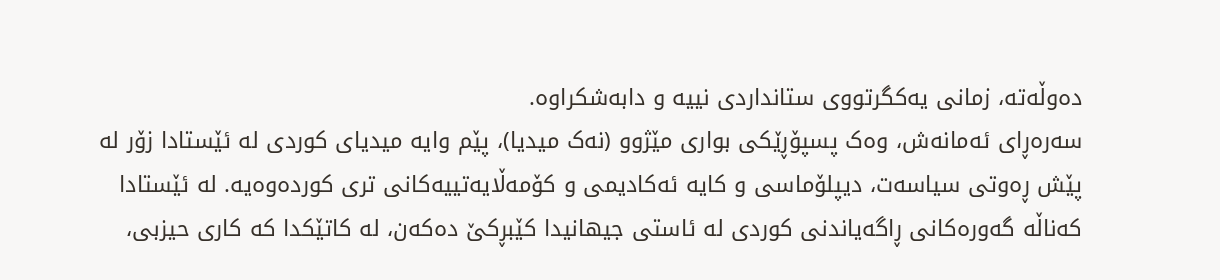دەوڵەتە، زمانی یەکگرتووی ستانداردی نییە و دابەشکراوە.
سەرەڕای ئەمانەش، وەک پسپۆڕێکی بواری مێژوو (نەک میدیا)، پێم وایە میدیای کوردی لە ئێستادا زۆر لە پێش ڕەوتی سیاسەت، دیپلۆماسی و کایە ئەکادیمی و کۆمەڵایەتییەکانی تری کوردەوەیە. لە ئێستادا کەناڵە گەورەکانی ڕاگەیاندنی کوردی لە ئاستی جیهانیدا کێبڕکێ دەکەن، لە کاتێکدا کە کاری حیزبی،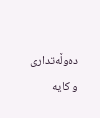دەوڵەتداری و کایە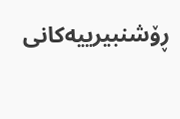ڕۆشنبیرییەکانی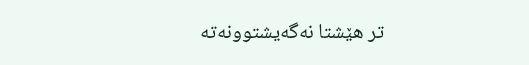تر هێشتا نەگەیشتوونەتە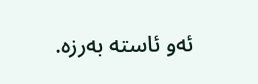ئەو ئاستە بەرزە.